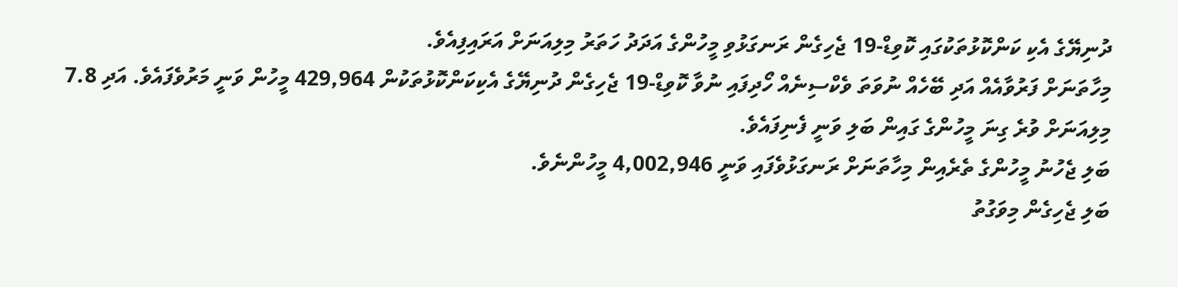ދުނިޔޭގެ އެކި ކަންކޮޅުތަކުގައި ކޮވިޑް-19 ޖެހިގެން ރަނގަޅުވި މީހުންގެ އަދަދު ހަތަރު މިލިއަނަށް އަރައިފިއެވެ.
މިހާތަނަށް ފަރުވާއެއް އަދި ބޭހެއް ނުވަތަ ވެކްސިނެއް ހޯދިފައި ނުވާ ކޮވިޑް-19 ޖެހިގެން ދުނިޔޭގެ އެކިކަންކޮޅުތަކުން 429,964 މީހުން ވަނީ މަރުވެފައެވެ. އަދި 7.8 މިލިއަނަށް ވުރެ ގިނަ މީހުންގެ ގައިން ބަލި ވަނީ ފެނިފައެވެ.
ބަލި ޖެހުނު މީހުންގެ ތެރެއިން މިހާތަނަށް ރަނގަޅުވެފައި ވަނީ 4,002,946 މީހުންނެވެ.
ބަލި ޖެހިގެން މިވަގުތު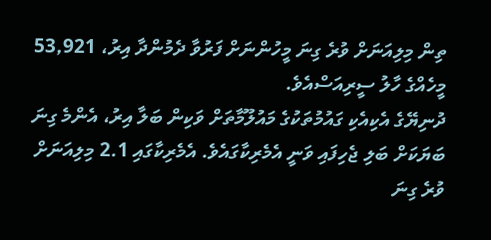ތިން މިލިއަނަށް ވުރެ ގިނަ މީހުންނަށް ފަރުވާ ދެމުންދާ އިރު، 53,921 މީހެއްގެ ހާލު ސީރިއަސްއެވެ.
ދުނިޔޭގެ އެކިއެކި ގައުމުތަކުގެ މައުލޫމާތަށް ވަކިން ބަލާ އިރު، އެންމެ ގިނަ ބަޔަކަށް ބަލި ޖެހިފައި ވަނީ އެމެރިކާގައެވެ. އެމެރިކާގައި 2.1 މިލިއަނަށް ވުރެ ގިނަ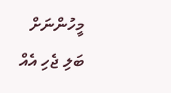މީހުންނަށް ބަލި ޖެހި އެއް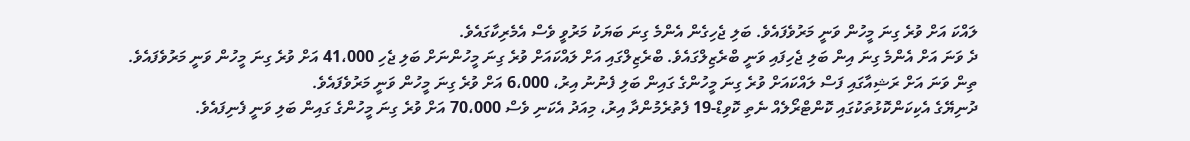ލައްކަ އަށް ވުރެ ގިނަ މީހުން ވަނީ މަރުވެފައެވެ. ބަލި ޖެހިގެން އެންމެ ގިނަ ބަޔަކު މަރުވީ ވެސް އެމެރިކާގައެވެ.
ދެ ވަނަ އަށް އެންމެ ގިނަ އިން ބަލި ޖެހިފައި ވަނީ ބްރެޒިލްގައެވެ. ބްރެޒިލްގައި އަށް ލައްކައަށް ވުރެ ގިނަ މީހުންނަށް ބަލި ޖެހި 41،000 އަށް ވުރެ ގިނަ މީހުން ވަނީ މަރުވެފައެވެ.
ތިން ވަނަ އަށް ރަޝިއާގައި ފަސް ލައްކައަށް ވުރެ ގިނަ މީހުންގެ ގައިން ބަލި ފެނުނު އިރު، 6،000 އަށް ވުރެ ގިނަ މީހުން ވަނީ މަރުވެފައެވެ.
ދުނިޔޭގެ އެކިކަންކޮޅުތަކުގައި ކޮންޓްރޯލެއް ނެތި ކޮވިޑް-19 ފެތުރެމުންދާ އިރު، މިއަދު އެކަނި ވެސް 70،000 އަށް ވުރެ ގިނަ މީހުންގެ ގައިން ބަލި ވަނީ ފެނިފައެވެ.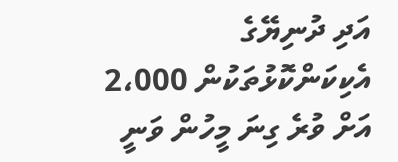އަދި ދުނިޔޭގެ އެކިކަންކޮޅުތަކުން 2،000 އަށް ވުރެ ގިނަ މީހުން ވަނީ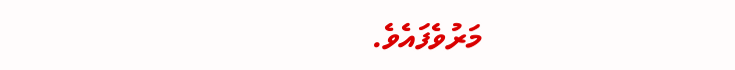މަރުވެފައެވެ.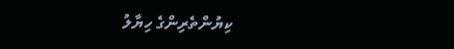ކިޔުންތެރިންގެ ހިޔާލު